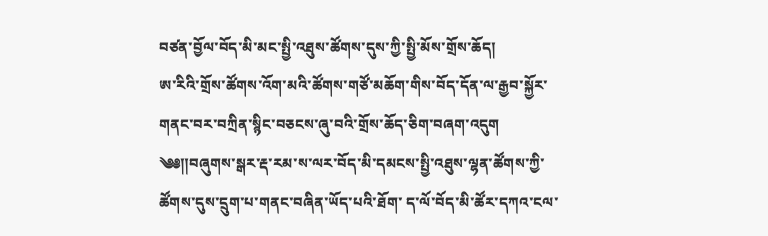བཙན་བྱོལ་བོད་མི་མང་སྤྱི་འཐུས་ཚོགས་དུས་ཀྱི་སྤྱི་མོས་གྲོས་ཆོད།
ཨ་རིའི་གྲོས་ཚོགས་འོག་མའི་ཚོགས་གཙོ་མཆོག་གིས་བོད་དོན་ལ་རྒྱབ་སྐྱོར་གནང་བར་བཀྲིན་སྙིང་བཅངས་ཞུ་བའི་གྲོས་ཆོད་ཅིག་བཞག་འདུག
༄༅༎བཞུགས་སྒར་རྡ་རམ་ས་ལར་བོད་མི་དམངས་སྤྱི་འཐུས་ལྷན་ཚོགས་ཀྱི་ཚོགས་དུས་དྲུག་པ་གནང་བཞིན་ཡོད་པའི་ཐོག་ ད་ལོ་བོད་མི་ཚོར་དཀའ་ངལ་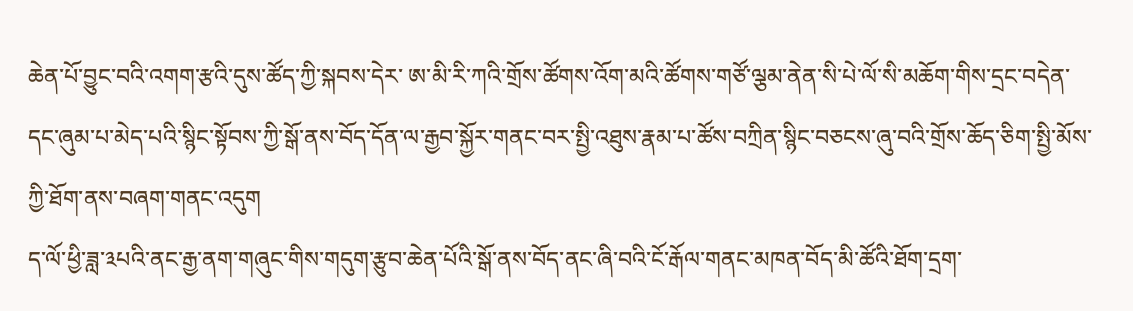ཆེན་པོ་བྱུང་བའི་འགག་རྩའི་དུས་ཚོད་ཀྱི་སྐབས་དེར་ ཨ་མི་རི་ཀའི་གྲོས་ཚོགས་འོག་མའི་ཚོགས་གཙོ་ལྕམ་ནེན་སི་པེ་ལོ་སི་མཆོག་གིས་དྲང་བདེན་དང་ཞུམ་པ་མེད་པའི་སྙིང་སྟོབས་ཀྱི་སྒོ་ནས་བོད་དོན་ལ་རྒྱབ་སྐྱོར་གནང་བར་སྤྱི་འཐུས་རྣམ་པ་ཚོས་བཀྲིན་སྙིང་བཅངས་ཞུ་བའི་གྲོས་ཆོད་ཅིག་སྤྱི་མོས་ཀྱི་ཐོག་ནས་བཞག་གནང་འདུག
ད་ལོ་ཕྱི་ཟླ་༣པའི་ནང་རྒྱ་ནག་གཞུང་གིས་གདུག་རྩུབ་ཆེན་པོའི་སྒོ་ནས་བོད་ནང་ཞི་བའི་ངོ་རྒོལ་གནང་མཁན་བོད་མི་ཚོའི་ཐོག་དྲག་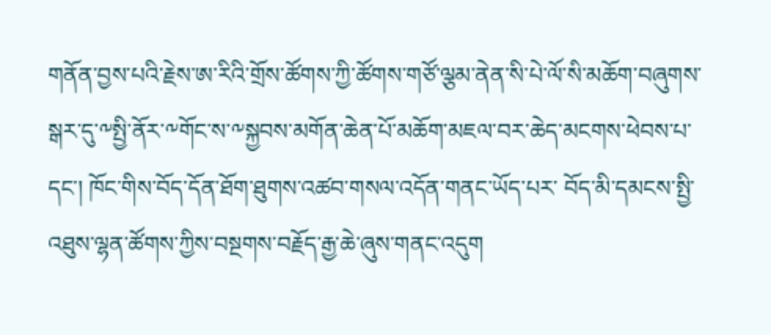གནོན་བྱས་པའི་རྗེས་ཨ་རིའི་གྲོས་ཚོགས་ཀྱི་ཚོགས་གཙོ་ལྕམ་ནེན་སི་པེ་ལོ་སི་མཆོག་བཞུགས་སྒར་དུ་༸སྤྱི་ནོར་༸གོང་ས་༸སྐྱབས་མགོན་ཆེན་པོ་མཆོག་མཇལ་བར་ཆེད་མངགས་ཕེབས་པ་དང་། ཁོང་གིས་བོད་དོན་ཐོག་ཐུགས་འཚབ་གསལ་འདོན་གནང་ཡོད་པར་ བོད་མི་དམངས་སྤྱི་འཐུས་ལྷན་ཚོགས་ཀྱིས་བསྔགས་བརྗོད་རྒྱ་ཆེ་ཞུས་གནང་འདུག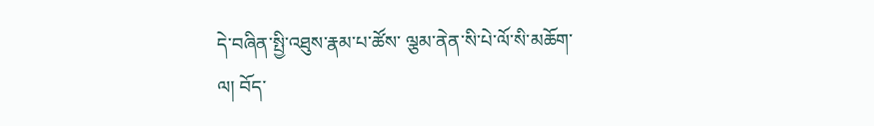དེ་བཞིན་སྤྱི་འཐུས་རྣམ་པ་ཚོས་ ལྕམ་ནེན་སི་པེ་ལོ་སི་མཆོག་ལ། བོད་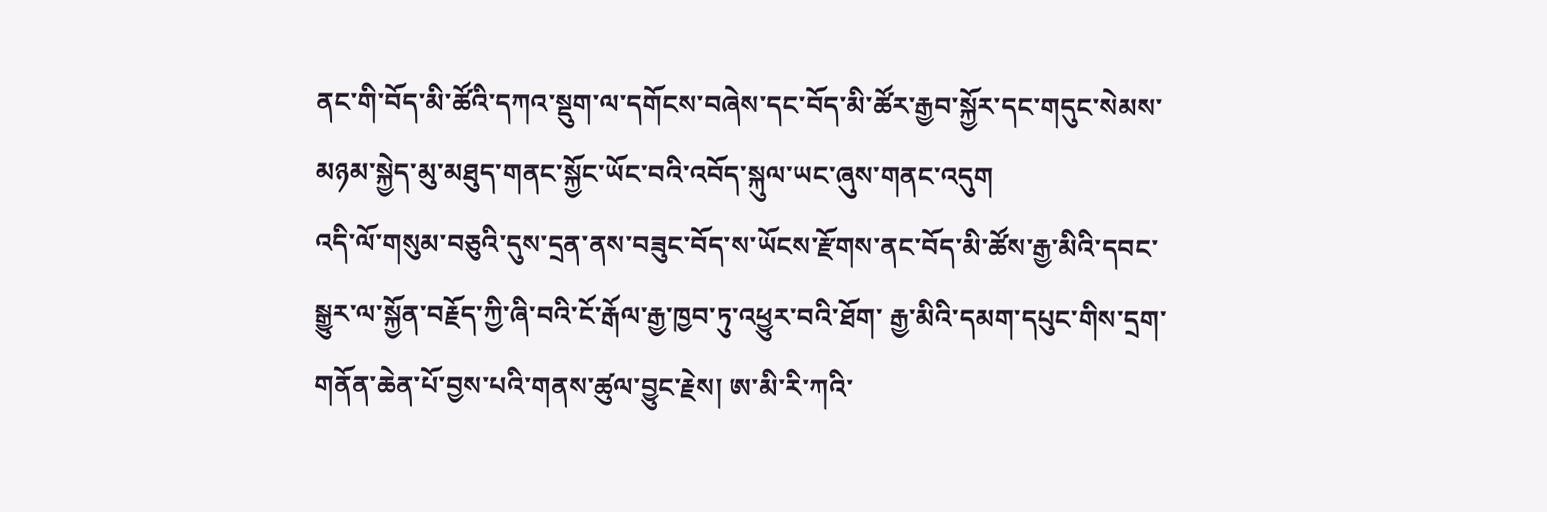ནང་གི་བོད་མི་ཚོའི་དཀའ་སྡུག་ལ་དགོངས་བཞེས་དང་བོད་མི་ཚོར་རྒྱབ་སྐྱོར་དང་གདུང་སེམས་མཉམ་སྐྱེད་མུ་མཐུད་གནང་སྐྱོང་ཡོང་བའི་འབོད་སྐུལ་ཡང་ཞུས་གནང་འདུག
འདི་ལོ་གསུམ་བཅུའི་དུས་དྲན་ནས་བཟུང་བོད་ས་ཡོངས་རྫོགས་ནང་བོད་མི་ཚོས་རྒྱ་མིའི་དབང་སྒྱུར་ལ་སྐྱོན་བརྗོད་ཀྱི་ཞི་བའི་ངོ་རྒོལ་རྒྱ་ཁྱབ་ཏུ་འཕྱུར་བའི་ཐོག་ རྒྱ་མིའི་དམག་དཔུང་གིས་དྲག་གནོན་ཆེན་པོ་བྱས་པའི་གནས་ཚུལ་བྱུང་རྗེས། ཨ་མི་རི་ཀའི་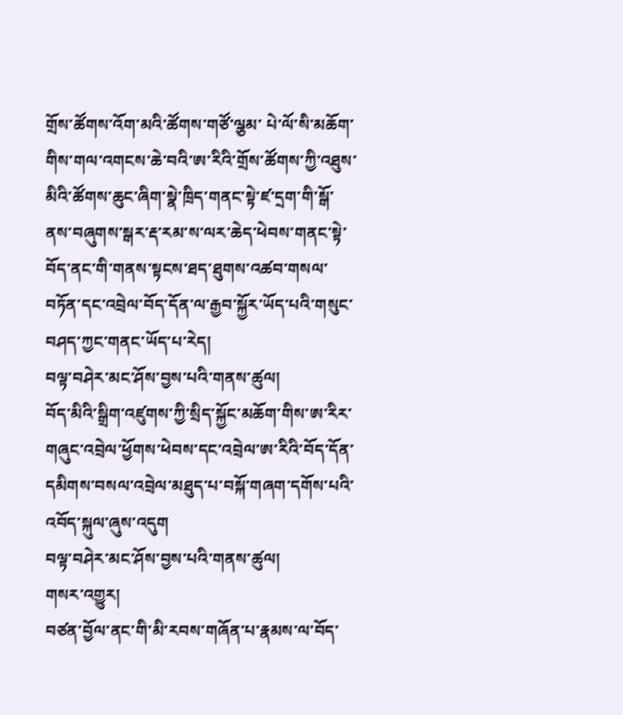གྲོས་ཚོགས་འོག་མའི་ཚོགས་གཙོ་ལྕམ་ པེ་ལོ་སི་མཆོག་གིས་གལ་འགངས་ཆེ་བའི་ཨ་རིའི་གྲོས་ཚོགས་ཀྱི་འཐུས་མིའི་ཚོགས་ཆུང་ཞིག་སྣེ་ཁྲིད་གནང་སྟེ་ཛ་དྲག་གི་སྒོ་ནས་བཞུགས་སྒར་རྡ་རམ་ས་ལར་ཆེད་ཕེབས་གནང་སྟེ་བོད་ནང་གི་གནས་སྟངས་ཐད་ཐུགས་འཚབ་གསལ་བཏོན་དང་འབྲེལ་བོད་དོན་ལ་རྒྱབ་སྐྱོར་ཡོད་པའི་གསུང་བཤད་ཀྱང་གནང་ཡོད་པ་རེད།
བལྟ་བཤེར་མང་ཤོས་བྱས་པའི་གནས་ཚུལ།
བོད་མིའི་སྒྲིག་འཛུགས་ཀྱི་སྲིད་སྐྱོང་མཆོག་གིས་ཨ་རིར་གཞུང་འབྲེལ་ཕྱོགས་ཕེབས་དང་འབྲེལ་ཨ་རིའི་བོད་དོན་དམིགས་བསལ་འབྲེལ་མཐུད་པ་བསྐོ་གཞག་དགོས་པའི་འབོད་སྐུལ་ཞུས་འདུག
བལྟ་བཤེར་མང་ཤོས་བྱས་པའི་གནས་ཚུལ།
གསར་འགྱུར།
བཙན་བྱོལ་ནང་གི་མི་རབས་གཞོན་པ་རྣམས་ལ་བོད་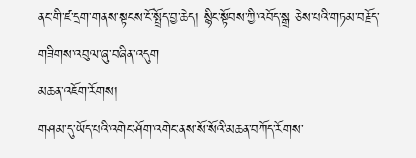ནང་གི་ཛ་དྲག་གནས་སྟངས་ངོ་སྤྲོད་བྱ་ཆེད། སྙིང་སྟོབས་ཀྱི་འབོད་སྒྲ ཅེས་པའི་གཏམ་བརྗོད་གཟིགས་འབུལ་ཞུ་བཞིན་འདུག
མཆན་འཇོག་རོགས།
གཤམ་དུ་ཡོད་པའི་འགེང་ཤོག་འགེང་ནས་སོ་སོའི་མཆན་བཀོད་རོགས་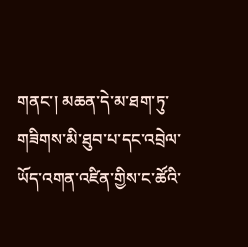གནང་། མཆན་དེ་མ་ཐག་ཏུ་གཟིགས་མི་ཐུབ་པ་དང་འབྲེལ་ཡོད་འགན་འཛིན་གྱིས་ང་ཚོའི་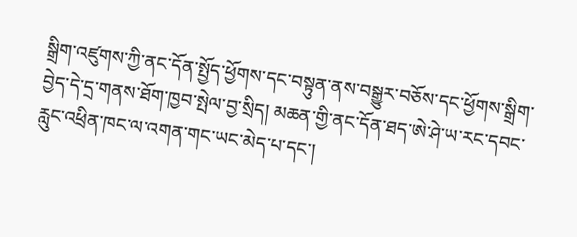སྒྲིག་འཛུགས་ཀྱི་ནང་དོན་སྤྱོད་ཕྱོགས་དང་བསྟུན་ནས་བསྒྱུར་བཅོས་དང་ཕྱོགས་སྒྲིག་བྱེད་དེ་དྲ་གནས་ཐོག་ཁྱབ་སྤེལ་བྱ་སྲིད། མཆན་གྱི་ནང་དོན་ཐད་ཨེ་ཤེ་ཡ་རང་དབང་རླུང་འཕྲིན་ཁང་ལ་འགན་གང་ཡང་མེད་པ་དང་།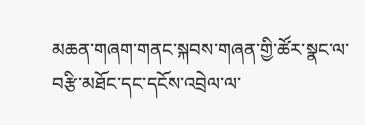མཆན་གཞག་གནང་སྐབས་གཞན་གྱི་ཚོར་སྣང་ལ་བརྩི་མཐོང་དང་དངོས་འབྲེལ་ལ་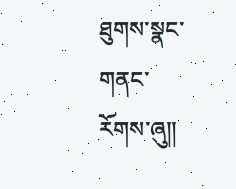ཐུགས་སྣང་གནང་རོགས་ཞུ༎